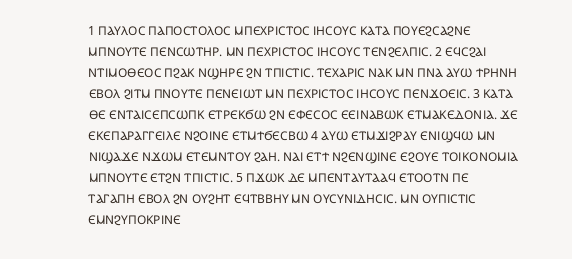1 ⲠⲀⲨⲖⲞⲤ ⲠⲀⲠⲞⲤⲦⲞⲖⲞⲤ ⲘⲠⲈⲬⲢⲒⲤⲦⲞⲤ ⲒⲎⲤⲞⲨⲤ ⲔⲀⲦⲀ ⲠⲞⲨⲈϨⲤⲀϨⲚⲈ ⲘⲠⲚⲞⲨⲦⲈ ⲠⲈⲚⲤⲰⲦⲎⲢ. ⲘⲚ ⲠⲈⲬⲢⲒⲤⲦⲞⲤ ⲒⲎⲤⲞⲨⲤ ⲦⲈⲚϨⲈⲖⲠⲒⲤ. 2 ⲈϤⲤϨⲀⲒ ⲚⲦⲒⲘⲞⲐⲈⲞⲤ ⲠϨⲀⲔ ⲚϢⲎⲢⲈ ϨⲚ ⲦⲠⲒⲤⲦⲒⲤ. ⲦⲈⲬⲀⲢⲒⲤ ⲚⲀⲔ ⲘⲚ ⲠⲚⲀ ⲀⲨⲰ ϮⲢⲎⲚⲎ ⲈⲂⲞⲖ ϨⲒⲦⲘ ⲠⲚⲞⲨⲦⲈ ⲠⲈⲚⲈⲒⲰⲦ ⲘⲚ ⲠⲈⲬⲢⲒⲤⲦⲞⲤ ⲒⲎⲤⲞⲨⲤ ⲠⲈⲚϪⲞⲈⲒⲤ. 3 ⲔⲀⲦⲀ ⲐⲈ ⲈⲚⲦⲀⲒⲤⲈⲠⲤⲰⲠⲔ ⲈⲦⲢⲈⲔϬⲰ ϨⲚ ⲈⲪⲈⲤⲞⲤ ⲈⲈⲒⲚⲀⲂⲰⲔ ⲈⲦⲘⲀⲔⲈⲆⲞⲚⲒⲀ. ϪⲈ ⲈⲔⲈⲠⲀⲢⲀⲄⲄⲈⲒⲖⲈ ⲚϨⲞⲒⲚⲈ ⲈⲦⲘϮϬⲈⲤⲂⲰ 4 ⲀⲨⲰ ⲈⲦⲘϪⲒϨⲢⲀⲨ ⲈⲚⲒϢϤⲰ ⲘⲚ ⲚⲒϢⲀϪⲈ ⲚϪⲰⲘ ⲈⲦⲈⲘⲚⲦⲞⲨ ϨⲀⲎ. ⲚⲀⲒ ⲈⲦϮ ⲚϨⲈⲚϢⲒⲚⲈ ⲈϨⲞⲨⲈ ⲦⲞⲒⲔⲞⲚⲞⲘⲒⲀ ⲘⲠⲚⲞⲨⲦⲈ ⲈⲦϨⲚ ⲦⲠⲒⲤⲦⲒⲤ. 5 ⲠϪⲰⲔ ⲆⲈ ⲘⲠⲈⲚⲦⲀⲨⲦⲀⲀϤ ⲈⲦⲞⲞⲦⲚ ⲠⲈ ⲦⲀⲄⲀⲠⲎ ⲈⲂⲞⲖ ϨⲚ ⲞⲨϨⲎⲦ ⲈϤⲦⲂⲂⲎⲨ ⲘⲚ ⲞⲨⲤⲨⲚⲒⲆⲎⲤⲒⲤ. ⲘⲚ ⲞⲨⲠⲒⲤⲦⲒⲤ ⲈⲘⲚϨⲨⲠⲞⲔⲢⲒⲚⲈ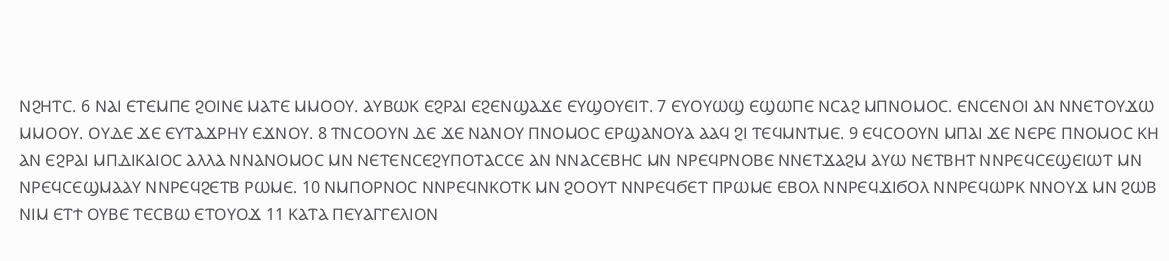ⲚϨⲎⲦⲤ. 6 ⲚⲀⲒ ⲈⲦⲈⲘⲠⲈ ϨⲞⲒⲚⲈ ⲘⲀⲦⲈ ⲘⲘⲞⲞⲨ. ⲀⲨⲂⲰⲔ ⲈϨⲢⲀⲒ ⲈϨⲈⲚϢⲀϪⲈ ⲈⲨϢⲞⲨⲈⲒⲦ. 7 ⲈⲨⲞⲨⲰϢ ⲈϢⲰⲠⲈ ⲚⲤⲀϨ ⲘⲠⲚⲞⲘⲞⲤ. ⲈⲚⲤⲈⲚⲞⲒ ⲀⲚ ⲚⲚⲈⲦⲞⲨϪⲰ ⲘⲘⲞⲞⲨ. ⲞⲨⲆⲈ ϪⲈ ⲈⲨⲦⲀϪⲢⲎⲨ ⲈϪⲚⲞⲨ. 8 ⲦⲚⲤⲞⲞⲨⲚ ⲆⲈ ϪⲈ ⲚⲀⲚⲞⲨ ⲠⲚⲞⲘⲞⲤ ⲈⲢϢⲀⲚⲞⲨⲀ ⲀⲀϤ ϨⲒ ⲦⲈϤⲘⲚⲦⲘⲈ. 9 ⲈϤⲤⲞⲞⲨⲚ ⲘⲠⲀⲒ ϪⲈ ⲚⲈⲢⲈ ⲠⲚⲞⲘⲞⲤ ⲔⲎ ⲀⲚ ⲈϨⲢⲀⲒ ⲘⲠⲆⲒⲔⲀⲒⲞⲤ ⲀⲖⲖⲀ ⲚⲚⲀⲚⲞⲘⲞⲤ ⲘⲚ ⲚⲈⲦⲈⲚⲤⲈϨⲨⲠⲞⲦⲀⲤⲤⲈ ⲀⲚ ⲚⲚⲀⲤⲈⲂⲎⲤ ⲘⲚ ⲚⲢⲈϤⲢⲚⲞⲂⲈ ⲚⲚⲈⲦϪⲀϨⲘ ⲀⲨⲰ ⲚⲈⲦⲂⲎⲦ ⲚⲚⲢⲈϤⲤⲈϢⲈⲒⲰⲦ ⲘⲚ ⲚⲢⲈϤⲤⲈϢⲘⲀⲀⲨ ⲚⲚⲢⲈϤϨⲈⲦⲂ ⲢⲰⲘⲈ. 10 ⲚⲘⲠⲞⲢⲚⲞⲤ ⲚⲚⲢⲈϤⲚⲔⲞⲦⲔ ⲘⲚ ϨⲞⲞⲨⲦ ⲚⲚⲢⲈϤϬⲈⲦ ⲠⲢⲰⲘⲈ ⲈⲂⲞⲖ ⲚⲚⲢⲈϤϪⲒϬⲞⲖ ⲚⲚⲢⲈϤⲰⲢⲔ ⲚⲚⲞⲨϪ ⲘⲚ ϨⲰⲂ ⲚⲒⲘ ⲈⲦϮ ⲞⲨⲂⲈ ⲦⲈⲤⲂⲰ ⲈⲦⲞⲨⲞϪ 11 ⲔⲀⲦⲀ ⲠⲈⲨⲀⲄⲄⲈⲖⲒⲞⲚ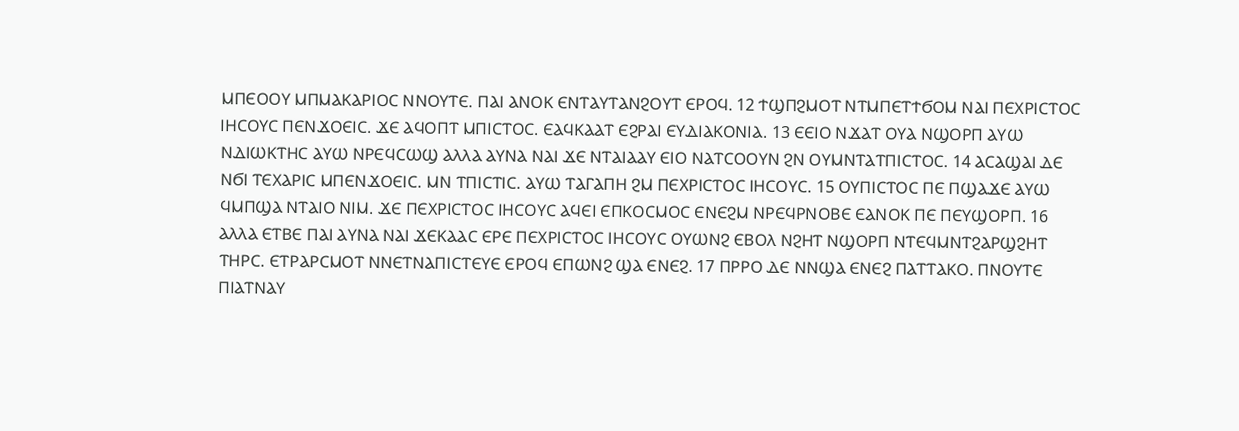ⲘⲠⲈⲞⲞⲨ ⲘⲠⲘⲀⲔⲀⲢⲒⲞⲤ ⲚⲚⲞⲨⲦⲈ. ⲠⲀⲒ ⲀⲚⲞⲔ ⲈⲚⲦⲀⲨⲦⲀⲚϨⲞⲨⲦ ⲈⲢⲞϤ. 12 ϮϢⲠϨⲘⲞⲦ ⲚⲦⲘⲠⲈⲦϮϬⲞⲘ ⲚⲀⲒ ⲠⲈⲬⲢⲒⲤⲦⲞⲤ ⲒⲎⲤⲞⲨⲤ ⲠⲈⲚϪⲞⲈⲒⲤ. ϪⲈ ⲀϤⲞⲠⲦ ⲘⲠⲒⲤⲦⲞⲤ. ⲈⲀϤⲔⲀⲀⲦ ⲈϨⲢⲀⲒ ⲈⲨⲆⲒⲀⲔⲞⲚⲒⲀ. 13 ⲈⲈⲒⲞ ⲚϪⲀⲦ ⲞⲨⲀ ⲚϢⲞⲢⲠ ⲀⲨⲰ ⲚⲆⲒⲰⲔⲦⲎⲤ ⲀⲨⲰ ⲚⲢⲈϤⲤⲰϢ ⲀⲖⲖⲀ ⲀⲨⲚⲀ ⲚⲀⲒ ϪⲈ ⲚⲦⲀⲒⲀⲀⲨ ⲈⲒⲞ ⲚⲀⲦⲤⲞⲞⲨⲚ ϨⲚ ⲞⲨⲘⲚⲦⲀⲦⲠⲒⲤⲦⲞⲤ. 14 ⲀⲤⲀϢⲀⲒ ⲆⲈ ⲚϬⲒ ⲦⲈⲬⲀⲢⲒⲤ ⲘⲠⲈⲚϪⲞⲈⲒⲤ. ⲘⲚ ⲦⲠⲒⲤⲦⲒⲤ. ⲀⲨⲰ ⲦⲀⲄⲀⲠⲎ ϨⲘ ⲠⲈⲬⲢⲒⲤⲦⲞⲤ ⲒⲎⲤⲞⲨⲤ. 15 ⲞⲨⲠⲒⲤⲦⲞⲤ ⲠⲈ ⲠϢⲀϪⲈ ⲀⲨⲰ ϤⲘⲠϢⲀ ⲚⲦⲀⲒⲞ ⲚⲒⲘ. ϪⲈ ⲠⲈⲬⲢⲒⲤⲦⲞⲤ ⲒⲎⲤⲞⲨⲤ ⲀϤⲈⲒ ⲈⲠⲔⲞⲤⲘⲞⲤ ⲈⲚⲈϨⲘ ⲚⲢⲈϤⲢⲚⲞⲂⲈ ⲈⲀⲚⲞⲔ ⲠⲈ ⲠⲈⲨϢⲞⲢⲠ. 16 ⲀⲖⲖⲀ ⲈⲦⲂⲈ ⲠⲀⲒ ⲀⲨⲚⲀ ⲚⲀⲒ ϪⲈⲔⲀⲀⲤ ⲈⲢⲈ ⲠⲈⲬⲢⲒⲤⲦⲞⲤ ⲒⲎⲤⲞⲨⲤ ⲞⲨⲰⲚϨ ⲈⲂⲞⲖ ⲚϨⲎⲦ ⲚϢⲞⲢⲠ ⲚⲦⲈϤⲘⲚⲦϨⲀⲢϢϨⲎⲦ ⲦⲎⲢⲤ. ⲈⲦⲢⲀⲢⲤⲘⲞⲦ ⲚⲚⲈⲦⲚⲀⲠⲒⲤⲦⲈⲨⲈ ⲈⲢⲞϤ ⲈⲠⲰⲚϨ ϢⲀ ⲈⲚⲈϨ. 17 ⲠⲢⲢⲞ ⲆⲈ ⲚⲚϢⲀ ⲈⲚⲈϨ ⲠⲀⲦⲦⲀⲔⲞ. ⲠⲚⲞⲨⲦⲈ ⲠⲒⲀⲦⲚⲀⲨ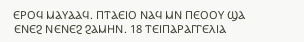ⲈⲢⲞϤ ⲘⲀⲨⲀⲀϤ. ⲠⲦⲀⲈⲒⲞ ⲚⲀϤ ⲘⲚ ⲠⲈⲞⲞⲨ ϢⲀ ⲈⲚⲈϨ ⲚⲈⲚⲈϨ ϨⲀⲘⲎⲚ. 18 ⲦⲈⲒⲠⲀⲢⲀⲄⲄⲈⲖⲒⲀ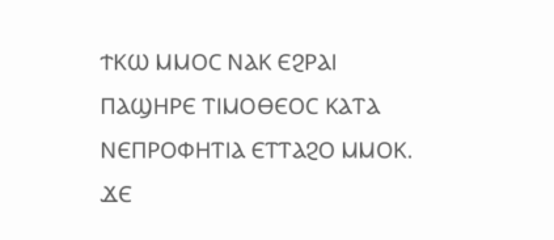ϮⲔⲰ ⲘⲘⲞⲤ ⲚⲀⲔ ⲈϨⲢⲀⲒ ⲠⲀϢⲎⲢⲈ ⲦⲒⲘⲞⲐⲈⲞⲤ ⲔⲀⲦⲀ ⲚⲈⲠⲢⲞⲪⲎⲦⲒⲀ ⲈⲦⲦⲀϨⲞ ⲘⲘⲞⲔ. ϪⲈ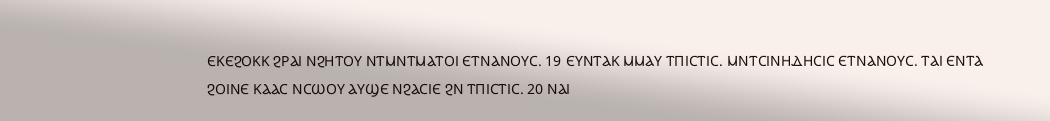ⲈⲔⲈϨⲞⲔⲔ ϨⲢⲀⲒ ⲚϨⲎⲦⲞⲨ ⲚⲦⲘⲚⲦⲘⲀⲦⲞⲒ ⲈⲦⲚⲀⲚⲞⲨⲤ. 19 ⲈⲨⲚⲦⲀⲔ ⲘⲘⲀⲨ ⲦⲠⲒⲤⲦⲒⲤ. ⲘⲚⲦⲤⲒⲚⲎⲆⲎⲤⲒⲤ ⲈⲦⲚⲀⲚⲞⲨⲤ. ⲦⲀⲒ ⲈⲚⲦⲀ ϨⲞⲒⲚⲈ ⲔⲀⲀⲤ ⲚⲤⲰⲞⲨ ⲀⲨϢⲈ ⲚϨⲀⲤⲒⲈ ϨⲚ ⲦⲠⲒⲤⲦⲒⲤ. 20 ⲚⲀⲒ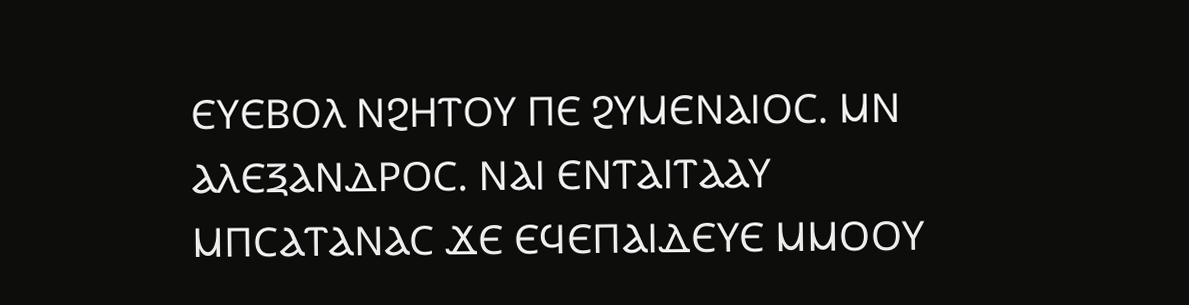ⲈⲨⲈⲂⲞⲖ ⲚϨⲎⲦⲞⲨ ⲠⲈ ϨⲨⲘⲈⲚⲀⲒⲞⲤ. ⲘⲚ ⲀⲖⲈⲜⲀⲚⲆⲢⲞⲤ. ⲚⲀⲒ ⲈⲚⲦⲀⲒⲦⲀⲀⲨ ⲘⲠⲤⲀⲦⲀⲚⲀⲤ ϪⲈ ⲈϤⲈⲠⲀⲒⲆⲈⲨⲈ ⲘⲘⲞⲞⲨ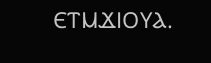ⲈⲦⲘϪⲒⲞⲨⲀ.